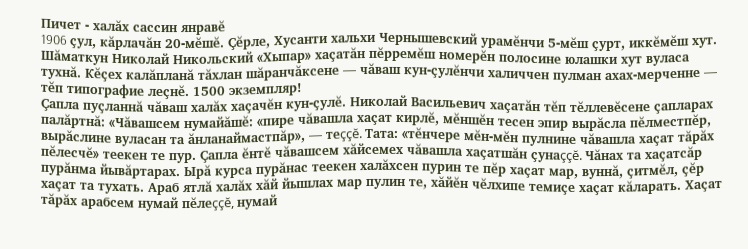Пичет - халăх сассин янравĕ
1906 çул, кăрлачăн 20-мĕшĕ. Çĕрле, Хусанти хальхи Чернышевский урамĕнчи 5-мĕш çурт, иккĕмĕш хут. Шăматкун Николай Никольский «Хыпар» хаçатăн пĕрремĕш номерĕн полосине юлашки хут вуласа тухнă. Кĕçех калăпланă тăхлан шăранчăксене — чăваш кун-çулĕнчи халиччен пулман ахах-мерченне — тĕп типографие леçнĕ. 1500 экземпляр!
Çапла пуçланнă чăваш халăх хаçачĕн кун-çулĕ. Николай Васильевич хаçатăн тĕп тĕллевĕсене çапларах палăртнă: «Чăвашсем нумайăшĕ: «пире чăвашла хаçат кирлĕ, мĕншĕн тесен эпир вырăсла пĕлместпĕр, вырăслине вуласан та ăнланаймастпăр», — теççĕ. Тата: «тĕнчере мĕн-мĕн пулнине чăвашла хаçат тăрăх пĕлесчĕ» теекен те пур. Çапла ĕнтĕ чăвашсем хăйсемех чăвашла хаçатшăн çунаççĕ. Чăнах та хаçатсăр пурăнма йывăртарах. Ырă курса пурăнас теекен халăхсен пурин те пĕр хаçат мар, вуннă, çитмĕл, çĕр хаçат та тухать. Араб ятлă халăх хăй йышлах мар пулин те, хăйĕн чĕлхипе темиçе хаçат кăларать. Хаçат тăрăх арабсем нумай пĕлеççĕ, нумай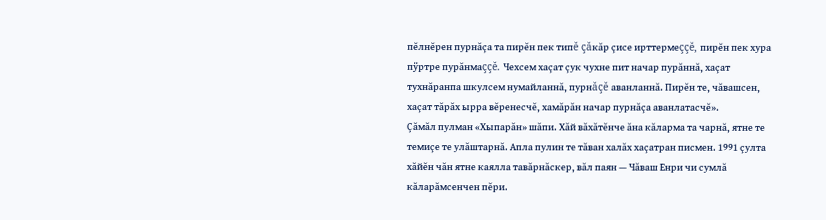пĕлнĕрен пурнăçа та пирĕн пек типĕ çăкăр çисе ирттермеççĕ, пирĕн пек хура пÿртре пурăнмаççĕ. Чехсем хаçат çук чухне пит начар пурăннă, хаçат тухнăранпа шкулсем нумайланнă, пурнăçĕ аванланнă. Пирĕн те, чăвашсен, хаçат тăрăх ырра вĕренесчĕ, хамăрăн начар пурнăçа аванлатасчĕ».
Çăмăл пулман «Хыпарăн» шăпи. Хăй вăхăтĕнче ăна кăларма та чарнă, ятне те темиçе те улăштарнă. Апла пулин те тăван халăх хаçатран писмен. 1991 çулта хăйĕн чăн ятне каялла тавăрнăскер, вăл паян — Чăваш Енри чи сумлă кăларăмсенчен пĕри.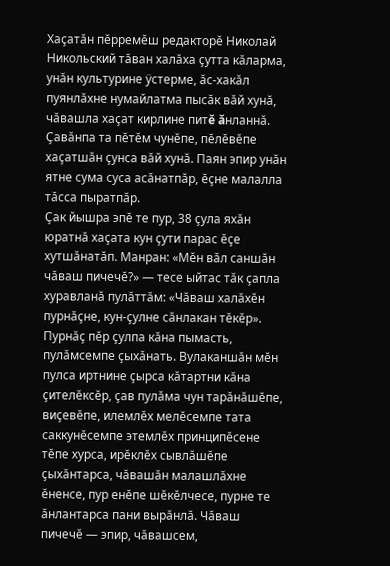Хаçатăн пĕрремĕш редакторĕ Николай Никольский тăван халăха çутта кăларма, унăн культурине ÿстерме, ăс-хакăл пуянлăхне нумайлатма пысăк вăй хунă, чăвашла хаçат кирлине питĕ ăнланнă. Çавăнпа та пĕтĕм чунĕпе, пĕлĕвĕпе хаçатшăн çунса вăй хунă. Паян эпир унăн ятне сума суса асăнатпăр, ĕçне малалла тăсса пыратпăр.
Çак йышра эпĕ те пур, 38 çула яхăн юратнă хаçата кун çути парас ĕçе хутшăнатăп. Манран: «Мĕн вăл саншăн чăваш пичечĕ?» — тесе ыйтас тăк çапла хуравланă пулăттăм: «Чăваш халăхĕн пурнăçне, кун-çулне сăнлакан тĕкĕр».
Пурнăç пĕр çулпа кăна пымасть, пулăмсемпе çыхăнать. Вулаканшăн мĕн пулса иртнине çырса кăтартни кăна çителĕксĕр, çав пулăма чун тарăнăшĕпе, виçевĕпе, илемлĕх мелĕсемпе тата саккунĕсемпе этемлĕх принципĕсене тĕпе хурса, ирĕклĕх сывлăшĕпе çыхăнтарса, чăвашăн малашлăхне ĕненсе, пур енĕпе шĕкĕлчесе, пурне те ăнлантарса пани вырăнлă. Чăваш пичечĕ — эпир, чăвашсем,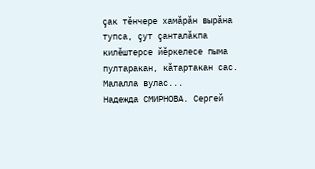çак тĕнчере хамăрăн вырăна тупса, çут çанталăкпа килĕштерсе йĕркелесе пыма пултаракан, кăтартакан сас. Малалла вулас...
Надежда СМИРНОВА. Сергей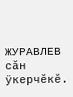ЖУРАВЛЕВ сăн ÿкерчĕкĕ.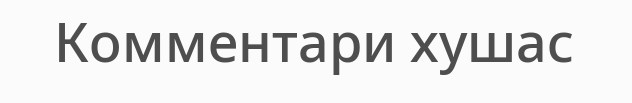Комментари хушас